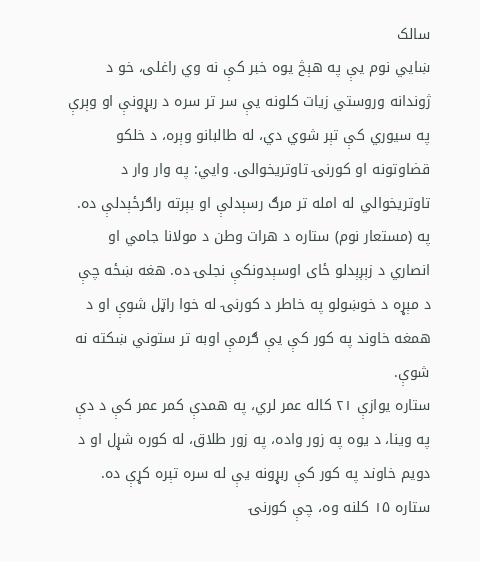سالک
ښايي نوم یې په هېڅ یوه خبر کې نه وي راغلی، خو د ژوندانه وروستي زیات کلونه یې سر تر سره د ربړونې او وېرې په سیوري کې تېر شوي دي، له طالبانو وېره، د خلکو قضاوتونه او کورنۍ تاوتریخوالی. وايي: په وار وار د تاوتریخوالي له امله تر مرګ رسېدلې او بېرته راګرځېدلې ده.
په (مستعار نوم) ستاره د هرات وطن د مولانا جامي او انصاري د زېږېدلو ځای اوسېدونکې نجلۍ ده. هغه ښځه چې د مېړه د خوښولو په خاطر د کورنۍ له خوا راټل شوې او د همغه خاوند په کور کې یې ګرمې اوبه تر ستوني ښکته نه شوې.
ستاره یوازې ۲۱ کاله عمر لري، په همدې کمر عمر کې د دې په وینا، د یوه په زور واده، په زور طلاق، له کوره شړل او د دویم خاوند په کور کې ربړونه یې له سره تېره کړې ده.
ستاره ۱۵ کلنه وه، چې کورنۍ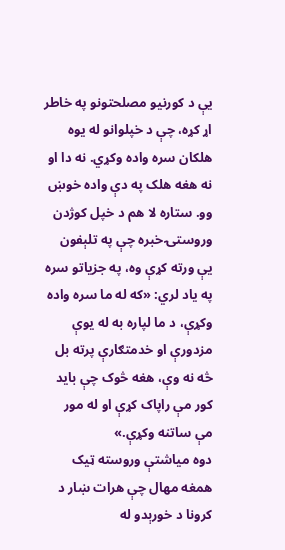یې د کورنيو مصلحتونو په خاطر اړ کړه، چې د خپلوانو له یوه هلکان سره واده وکړي. نه دا او نه هغه هلک په دې واده خوښ وو. ستاره لا هم د خپل کوژدن وروستۍ خبره چې په تلېفون یې ورته کړې وه، په جزیاتو سره په یاد لري: «که له ما سره واده وکړې، د ما لپاره به له یوې مزدورې او خدمتګارې پرته بل څه نه وې، هغه څوک چې باید کور مې راپاک کړې او له مور مې ساتنه وکړې.»
دوه میاشتې وروسته ټیک همغه مهال چې هرات ښار د کرونا د خورېدو له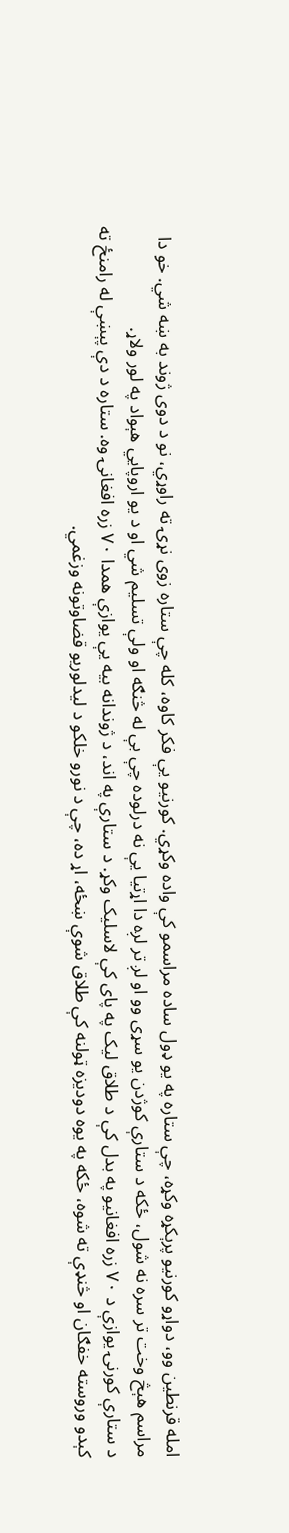امله قرنطین وو، دواړو کورنیو پرېکړه وکړه، چې ستاره په یو ډول ساده مراسمو کې واده وکړي. کورنیو یې فکر کاوه، کله چې ستاره زوی نړۍ ته راوړي، نو د دوی ژوند به ښه شي. خو دا مراسم هېڅ وخت تر سره نه شول، ځکه د ستارې کوژدن یو سړی وو او لږ تر لږه دا اړتیا یې نه درلوده چې بې له څنګه او ولې تسلیم شي او د یو اروپايي هېواد په لور ولاړ.
د ستارې کورنۍ یوازې د ۷۰ زره افغانیو په بدل کې د طلاق لیک په پای کې لاسلیک وکړ. د ستارې په اند، د ژوندانه بیه یې یوازې همدا ۷۰ زره افغانۍ وه. ستاره د دې پېښې له رامنځ ته کېدو وروسته خفګان او څنډې ته شوه، ځکه په یوه دودیزه ټولنه کې طلاق شوې ښځه، اړ ده، چې د نورو خلکو د لیدلوریو قضاوتونه وزغمي.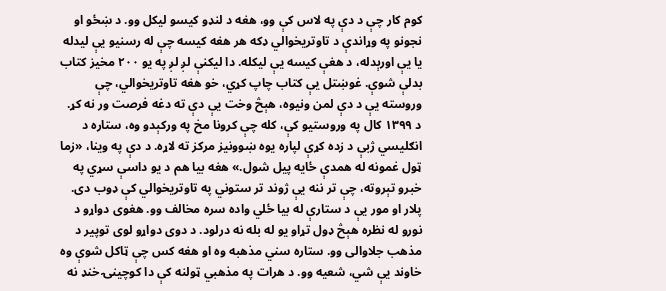کوم کار چې د دې په لاس کې وو، هغه د لنډو کیسو لیکل وو. د ښځو او نجونو په وړاندې د تاوتریخوالي ډکه هر هغه کیسه چې له رسنیو یې لیدله یا یې اورېدله، د هغې کیسه یې لیکله. دا لیکنې لږ لږ په یو ۲۰۰ مخیز کتاب بدلې شوې. غوښتل یې کتاب چاپ کړي، خو هغه تاوتریخوالي، چې وروسته یې د دې لمن ونیوه، هېڅ وخت یې دې ته دغه فرصت ور نه کړ.
د ۱۳۹۹ کال په وروستیو کې، کله چې کرونا مخ په ورکېدو وه، ستاره د انګلیسي ژبې د زده کړې لپاره یوه ښوونیز مرکز ته لاړه. د دې په وینا، «زما ټول غمونه له همدې ځایه پیل شول.» هغه بیا هم د یو داسې سړي په خبرو تېروته، چې تر ننه یې ژوند تر ستوني په تاوتریخوالي کې ډوب دی.
پلار او مور یې د ستارې له بیا ځلي واده سره مخالف وو. هغوی دواړو د نورو له نظره هېڅ ډول تړاو یو له بله نه درلود. د دوی دواړو لوی توپیر د مذهب جلاوالی وو. ستاره سني مذهبه وه او هغه کس چې ټاکل شوې وه خاوند یې شي، شعیه وو. د هرات په مذهبي ټولنه کې دا کوچینۍ خنډ نه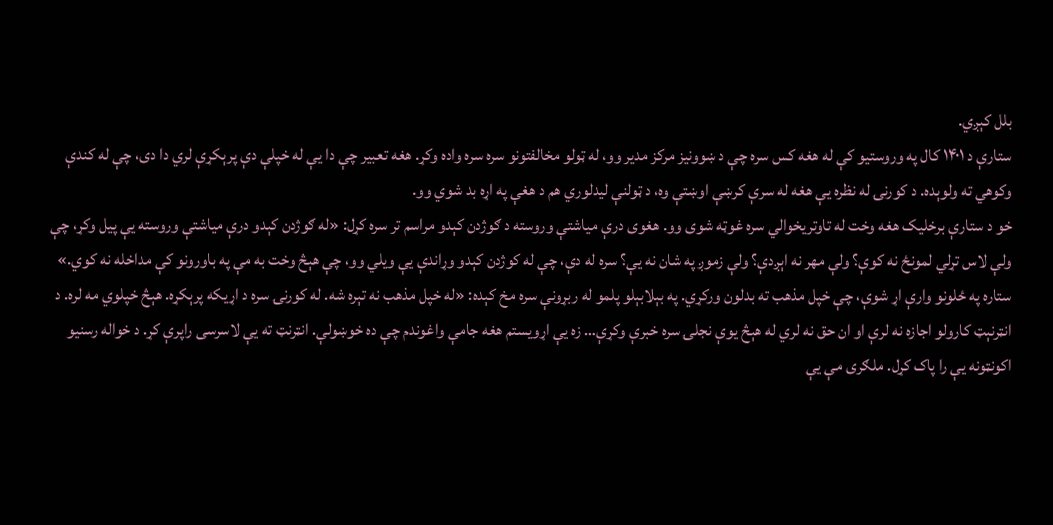بلل کېږي.
ستارې د ۱۴۰۱ کال په وروستیو کې له هغه کس سره چې د ښوونیز مرکز مدیر وو، له ټولو مخالفتونو سره سره واده وکړ. هغه تعبیر چې دا یې له خپلې دې پرېکړې لري دا دی، چې له کندې وکوهي ته ولوېده. د کورنۍ له نظره یې هغه له سرې کرښې اوښتې وه، د ټولنې لیدلوري هم د هغې په اړه بد شوي وو.
خو د ستارې برخلیک هغه وخت له تاوتریخوالي سره غوټه شوی وو. هغوی درې میاشتې وروسته د ګوژدن کېدو مراسم تر سره کړل: «له ګوژدن کېدو درې میاشتې وروسته یې پیل وکړ، چې ولې لاس تړلي لمونځ نه کوې؟ ولې مهر نه اېږدې؟ ولې زموږ په شان نه یې؟ سره له دې، چې له کوژدن کېدو وړاندې یې ویلي وو، چې هېڅ وخت به مې په باورونو کې مداخله نه کوي.»
ستاره په ځلونو وارې اړ شوې، چې خپل مذهب ته بدلون ورکړي. په بېلابېلو پلمو له ربړونې سره مخ کېده: «له خپل مذهب نه تېره شه. له کورنۍ سره د اړیکه پرېکړه. هېڅ خپلوي مه لره. د انټرنېټ کارولو اجازه نه لرې او ان حق نه لري له هېڅ یوې نجلۍ سره خبرې وکړې… زه یې اړویستم هغه جامې واغوندم چې ده خوښولې. انټرنټ ته یې لاسرسی راپرې کړ. د خواله رسنیو اکونټونه یې را پاک کړل. ملګری مې یې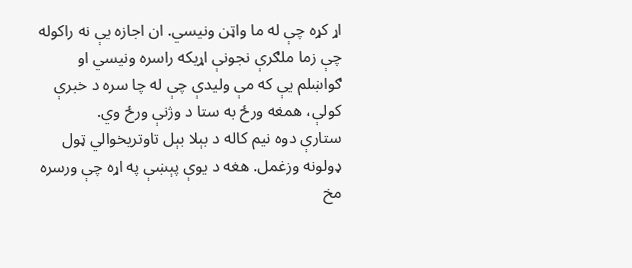اړ کړه چې له ما واټن ونیسي. ان اجازه یې نه راکوله چې زما ملګرې نجونې اړیکه راسره ونیسي او ګواښلم یې که مې ولیدې چې له چا سره د خبرې کولې، همغه ورځ به ستا د وژنې ورځ وي.
ستارې دوه نیم کاله د بېلا بېل تاوتریخوالي ټول ډولونه وزغمل. هغه د یوې پېښې په اړه چې ورسره مخ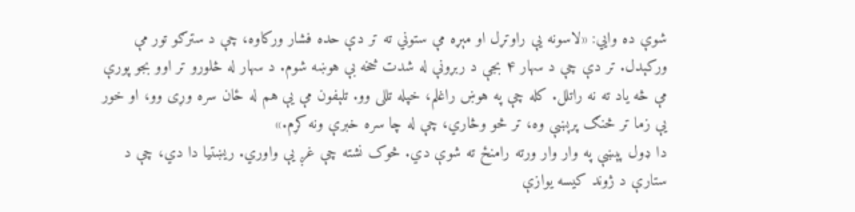شوې ده وايي: «لاسونه یې راوتړل او مېړه مې ستوني ته تر دې حده فشار ورکاوه، چې د سترګو تور مې ورکېدل. تر دې چې د سهار ۴ بجې د ربړونې له شدت څخه بې هوښه شوم. د سهار له څلورو تر اوو بجو پورې مې څه یاد ته نه راتلل. کله چې په هوښ راغلم، خپله تللی وو. تلېفون مې یې هم له ځان سره وړی وو، او خور یې زما تر څنګ پرېښې وه، تر څو وڅاري، چې له چا سره خبرې ونه کړم.»
دا ډول پېښې په وار وار ورته رامنځ ته شوې دي. څوک نشته چې غږ یې واوري. ریښتیا دا دي، چې د ستارې د ژوند کیسه یوازې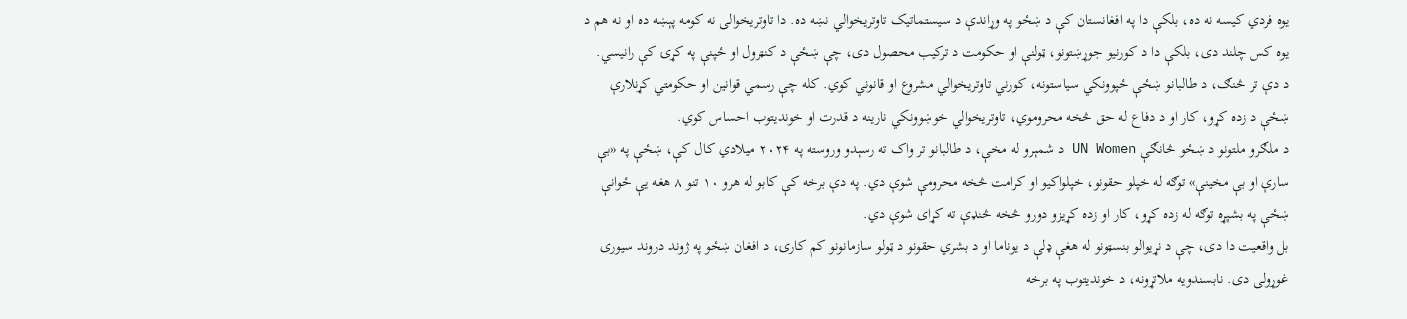یوه فردي کیسه نه ده، بلکې دا په افغانستان کې د ښځو په وړاندې د سیستماتیک تاوتریخوالي نښه ده. دا تاوتریخوالی نه کومه پېښه ده او نه هم د یوه کس چلند دی، بلکې دا د کورنیو جوړښتونو، ټولنې او حکومت د ترکیب محصول دی، چې ښځې د کنټرول او ځپنې په کړۍ کې رانیسي.
د دې تر څنګ، د طالبانو ښځې ځپوونکي سیاستونه، کورني تاوتریخوالي مشروع او قانوني کوي. کله چې رسمي قوانین او حکومتي کړنلارې ښځې د زده کړو، کار او د دفاع له حق څخه محروموي، تاوتریخوالي خوښوونکي نارینه د قدرت او خوندیتوب احساس کوي.
د ملګرو ملتونو د ښځو څانګې UN Women د شمېرو له مخې، د طالبانو تر واک ته رسېدو وروسته په ۲۰۲۴ میلادي کال کې، ښځې په «بې سارې او بې مخینې» توګه له خپلو حقونو، خپلواکیو او کرامت څخه محرومې شوې دي. په دې برخه کې کابو له هرو ۱۰ تنو ۸ هغه یې ځوانې ښځې په بشپړه توګه له زده کړو، کار او زده کړیزو دورو څخه څنډې ته کړای شوې دي.
بل واقعیت دا دی، چې د نړیوالو بنسټونو له هغې ډلې د یوناما او د بشري حقونو د ټولو سازمانونو کم کارۍ، د افغان ښځو په ژوند دروند سیوری غوړولی دی. نابسندویه ملاتړونه، د خوندیتوب په برخه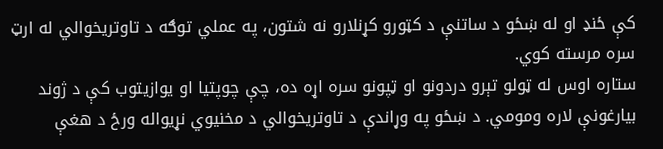کې ځنډ او له ښځو د ساتنې د کټورو کړنلارو نه شتون، په عملي توګه د تاوتریخوالي له ارټ سره مرسته کوي.
ستاره اوس له ټولو تېرو دردونو او ټپونو سره اړه ده، چې چوپتیا او یوازیتوب کې د ژوند بیارغونې لاره ومومي. د ښځو په وړاندې د تاوتریخوالي د مخنیوي نړیواله ورځ د هغې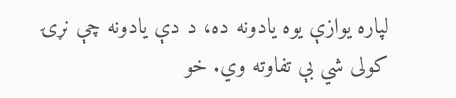لپاره یوازې یوه یادونه ده، د دې یادونه چې نړۍ کولی شي بې تفاوته وي. خو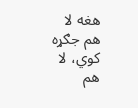هغه لا هم جګړه کوي، لا هم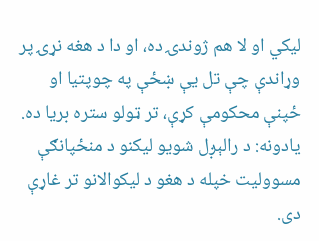لیکي او لا هم ژوندۍ ده، او دا د هغه نړۍ پر وړاندې چې تل یې ښځې په چوپتیا او ځپنې محکومې کړې، تر ټولو ستره بریا ده.
یادونه: د رالېږل شویو لیکنو د منځپانګې مسوولیت خپله د هغو د لیکوالانو تر غاړې دی.